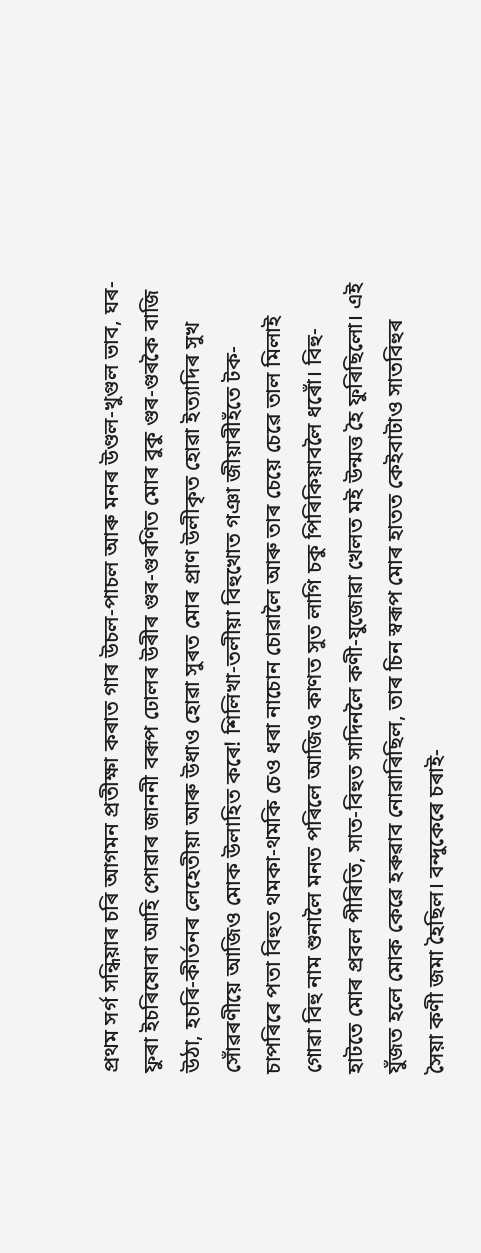প্ৰথম সৰ্গ সন্ধিয়াৰ চৰি আগমন প্ৰতীক্ষা কৰাত গাৰ উচল-পাচল আৰু মনৰ উণ্ডল-খুগুল ভাব, ঘৰ-ফুৰা ইচৰিষোৰা আহি পোৱাৰ জাননী বৰূপ ঢোলৰ উৰীৰ গুৰ-গুৰণিত মোৰ বুকু গুৰ-গুৰকৈ বাজি উঠা, হচৰি-কীৰ্তনৰ লেহেতীয়া আৰু উধাও হোৱা সুৰত মোৰ প্ৰাণ উলীকৃত হোৱা ইত্যাদিৰ সুখ সোঁৱৰণীয়ে আজিও মোক উলাহিত কৰে! শিলিখা-তলীয়া বিহুখোত গঞা জীয়াৰীহঁতে টক-চাপৰিৰে পতা বিহুত থমকা-থমকি চেও ধৰা নাচোন চোৱালৈ আৰু তাৰ চেয়ে চেৱে তাল মিলাই গোৱা বিহু নাম শুনালৈ মনত পৰিলে আজিও কাণত সুত লাগি চকু পিৰিকিয়াবলৈ ধৰোঁ। বিহু-হাটতে মোৰ প্ৰবল পীৰিতি, সাত-বিহুত সাদিনলৈ কণী-যুজোৱা খেলত মই উন্মত্ত হৈ ফুৰিছিলো। এই যুঁজত হলে মোক কেৱে হৰুৱাব নোৱাৰিছিল, তাৰ চিন স্বৰূপ মোৰ হাতত কেইবাটাও সাতবিহুৰ সৈয়া কণী জমা হৈছিল। বন্দুকেৰে চৰাই-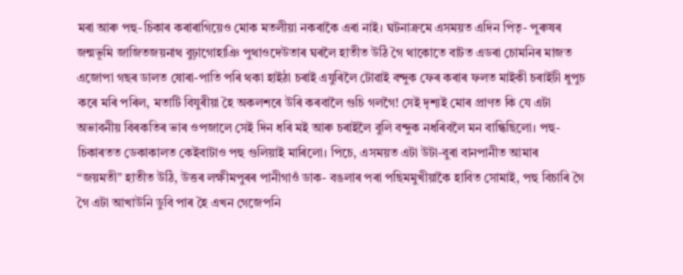মৰা আৰু পহু-চিকাৰ কৰাৰাগিয়েও মোক মতলীয়া নকৰাকৈ এৰা নাই। ঘটনাক্ৰমে এসময়ত এদিন পিতৃ- পুৰুষৰ জন্মভূমি জাজিতজয়নাথ বুঢ়াগোহাঞি পুথাওদেউতাৰ ঘৰলৈ হাতীত উঠি গৈ থাকোতে বাটত এডৰা চোমনিৰ মাজত এজোপা গছৰ ডালত ষোৰা-পাতি পৰি থকা হাইঠা চৰাই এযুৰিলৈ টোৱাই বন্দুক ফেৰ কৰাৰ ফলত মাইকী চৰাইটী ধুপুচ কৰে মৰি পৰিল, মতাটি বিযুৰীয়া হৈ অকলশৰে উৰি কৰবালৈ গুচি গলগৈ! সেই দৃশ্যই মোৰ প্ৰাণত কি যে এটা অভাবনীয় বিৰকতিৰ ভাৰ ওপজালে সেই দিন ধৰি মই আৰু চৰাইলৈ বুলি বন্দুক নধৰিবলৈ মন বান্ধিছিলো। পহু-চিকাৰতত ডেকাকালত কেইবাটাও পহু গুলিয়াই মাৰিলো। পিচে, এসময়ত এটা উটা-বুৰা বানপানীত আমাৰ “জয়মতী” হাতীত উঠি, উত্তৰ লক্ষীমপুৰৰ পানীগাওঁ ডাক- বঙলাৰ পৰা পছিমমুখীয়াকৈ হাবিত সোমাই, পহু বিচাৰি গৈ গৈ এটা আখাউনি ডুবি পাৰ হৈ এখন গেজেপনি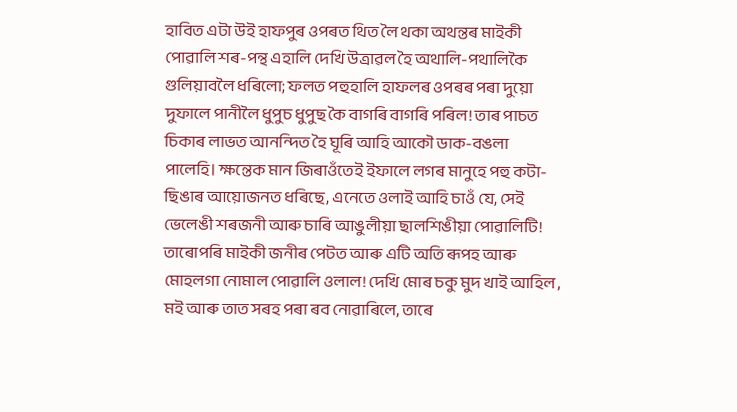হাবিত এটা উই হাফপুৰ ওপৰত থিত লৈ থকা অথন্তৰ মাইকী পোৱালি শৰ-পন্থ এহালি দেখি উত্ৰাৱল হৈ অথালি-পথালিকৈ গুলিয়াবলৈ ধৰিলো; ফলত পহুহালি হাফলৰ ওপৰৰ পৰা দুয়ো দুফালে পানীলৈ ধুপুচ ধুপুছ কৈ বাগৰি বাগৰি পৰিল! তাৰ পাচত চিকাৰ লাভত আনন্দিত হৈ ঘূৰি আহি আকৌ ডাক-বঙলা পালেহি। ক্ষন্তেক মান জিৰাওঁতেই ইফালে লগৰ মানুহে পহু কটা-ছিঙাৰ আয়োজনত ধৰিছে, এনেতে ওলাই আহি চাওঁ যে, সেই ভেলেঙী শৰজনী আৰু চাৰি আঙুলীয়া ছালশিঙীয়া পোৱালিটি! তাৰোপৰি মাইকী জনীৰ পেটত আৰু এটি অতি ৰূপহ আৰু মোহলগা নোমাল পোৱালি ওলাল! দেখি মোৰ চকু মুদ খাই আহিল , মই আৰু তাত সৰহ পৰা ৰব নোৱাৰিলে, তাৰে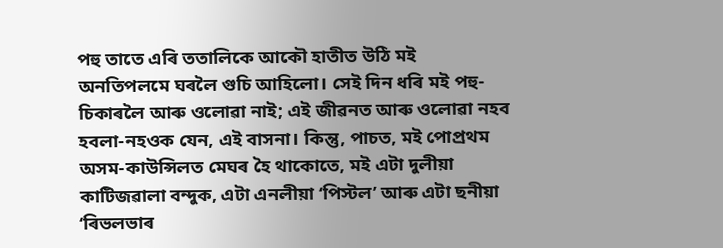পহু তাতে এৰি ততালিকে আকৌ হাতীত উঠি মই অনতিপলমে ঘৰলৈ গুচি আহিলো। সেই দিন ধৰি মই পহু-চিকাৰলৈ আৰু ওলোৱা নাই; এই জীৱনত আৰু ওলোৱা নহব হবলা-নহওক যেন, এই বাসনা। কিন্তু, পাচত, মই পোপ্ৰথম অসম-কাউন্সিলত মেঘৰ হৈ থাকোতে, মই এটা দুলীয়া কাটিজৱালা বন্দুক, এটা এনলীয়া ‘পিস্টল’ আৰু এটা ছনীয়া ‘ৰিভলভাৰ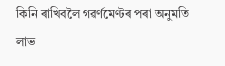কিনি ৰাখিবলৈ গৱৰ্ণমেণ্টৰ পৰা অনুমতি লাভ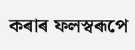কৰাৰ ফলস্বৰূপে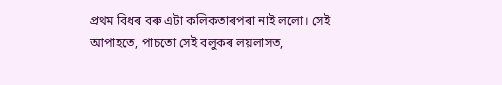প্ৰথম বিধৰ বৰু এটা কলিকতাৰপৰা নাই ললো। সেই আপাহতে, পাচতো সেই বলুকৰ লয়লাসত,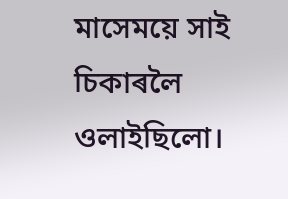মাসেময়ে সাই চিকাৰলৈ ওলাইছিলো।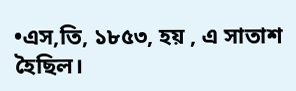•এস,তি, ১৮৫৩, হয় , এ সাতাশ হৈছিল।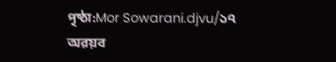পৃষ্ঠা:Mor Sowarani.djvu/১৭
অৱয়ব